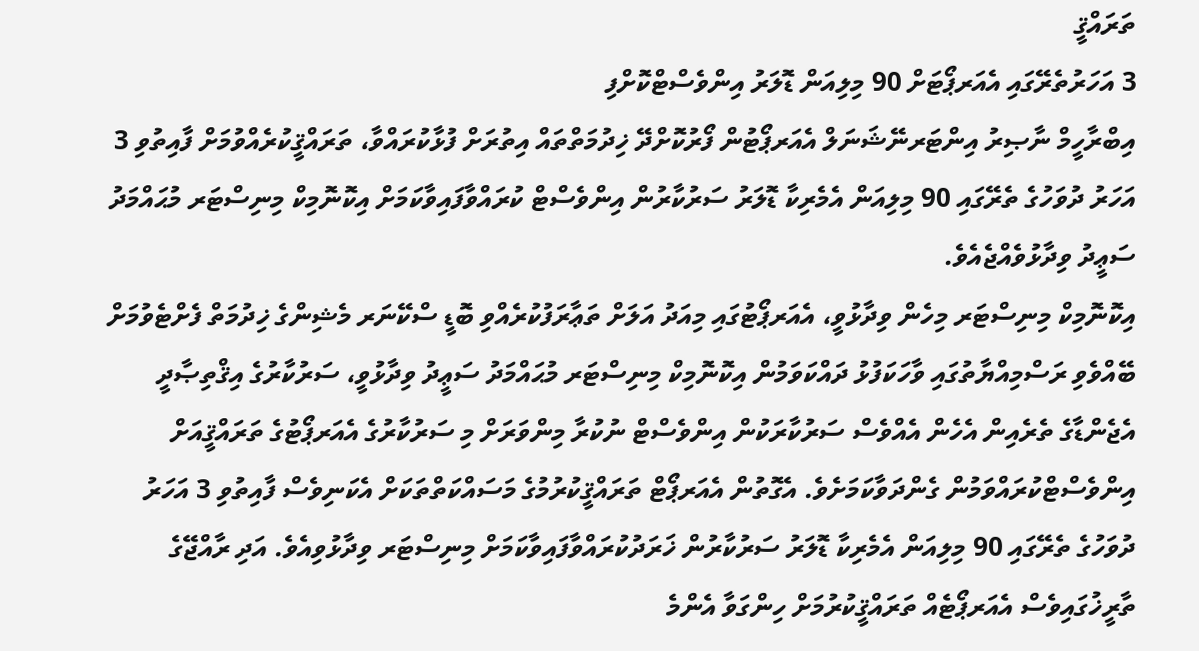ތަރައްޤީ
3 އަހަރުތެރޭގައި އެއަރޕޯޓަށް 90 މިލިއަން ޑޮލަރު އިންވެސްޓްކޮށްފި
އިބްރާހީމް ނާޞިރު އިންޓަރނޭޝަނަލް އެއަރޕޯޓުން ފޯރުކޮށްދޭ ޚިދުމަތްތައް އިތުރަށް ފުޅާކުރައްވާ، ތަރައްޤީކުރެއްވުމަށް ފާއިތުވި 3 އަހަރު ދުވަހުގެ ތެރޭގައި 90 މިލިއަން އެމެރިކާ ޑޮލަރު ސަރުކާރުން އިންވެސްޓް ކުރައްވާފައިވާކަމަށް އިކޮނޮމިކް މިނިސްޓަރ މުޙައްމަދު ސަޢީދު ވިދާޅުވެއްޖެއެވެ.
އިކޮނޮމިކް މިނިސްޓަރ މިހެން ވިދާޅުވީ، އެއަރޕޯޓުގައި މިއަދު އަލަށް ތަޢާރަފުކުރެއްވި ބޮޑީ ސްކޭނަރ މެޝިންގެ ޚިދުމަތް ފެށްޓެވުމަށް ބޭއްވެވި ރަސްމިއްޔާތުގައި ވާހަކަފުޅު ދައްކަވަމުން އިކޮނޮމިކް މިނިސްޓަރ މުޙައްމަދު ސަޢީދު ވިދާޅުވީ، ސަރުކާރުގެ އިޤްތިޞާދީ އެޖެންޑާގެ ތެރެއިން އެހެން އެއްވެސް ސަރުކާރަކުން އިންވެސްޓް ނުކުރާ މިންވަރަށް މި ސަރުކާރުގެ އެއަރޕޯޓުގެ ތަރައްޤީއަށް އިންވެސްޓްކުރައްވަމުން ގެންދަވާކަމަށެވެ. އެގޮތުން އެއަރޕޯޓް ތަރައްޤީކުރުމުގެ މަސައްކަތްތަކަށް އެކަނިވެސް ފާއިތުވި 3 އަހަރު ދުވަހުގެ ތެރޭގައި 90 މިލިއަން އެމެރިކާ ޑޮލަރު ސަރުކާރުން ޚަރަދުކުރައްވާފައިވާކަމަށް މިނިސްޓަރ ވިދާޅުވިއެވެ. އަދި ރާއްޖޭގެ ތާރީޚުގައިވެސް އެއަރޕޯޓެއް ތަރައްޤީކުރުމަށް ހިންގަވާ އެންމެ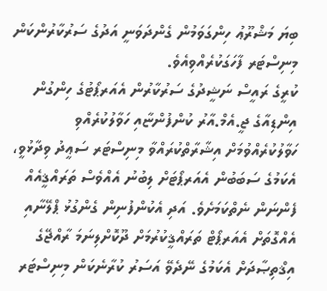ބިޔަ މަޝްރޫޢު ހިންގަވަމުން ގެންދަވަނީ އަދުގެ ސަރުކާރުންކަން މިނިސްޓަރ ފާހަގަކުރެއްވިއެވެ.
ކުރީގެ ރައީސް ނަޝީދުގެ ސަރުކާރުން އެއަރޕޯޓުގެ ހިންގުން އިންޑިއާގެ ޖީ.އެމް.އާރު ކުންފުންޏާއި ހަވާލުކުރެއްވި ހަވާލުކުރެއްވުމަށް އިޝާރާތްކުރައްވާ މިނިސްޓަރ ސަޢީދު ވިދާޅުވީ، އެކަމުގެ ސަބަބުން އެއަރޕޯޓަށް ލިބުނު އެއްވެސް ތަރައްޤީއެއް ފެންނަން ނެތްކަމަށެވެ. އަދި އެކުންފުނިން ގެންގުޅު ޕްލޭނާއި އެއްގޮތަށް އެއަރޕޯޓް ތަރައްޤީކުރުމަށް ދޫކޮށްލިނަމަ ރާއްޖޭގެ އިޤްތިޞާދަށް އެކަމުގެ ނޭދެވޭ އަސަރު ކުރާނެކަން މިނިސްޓަރ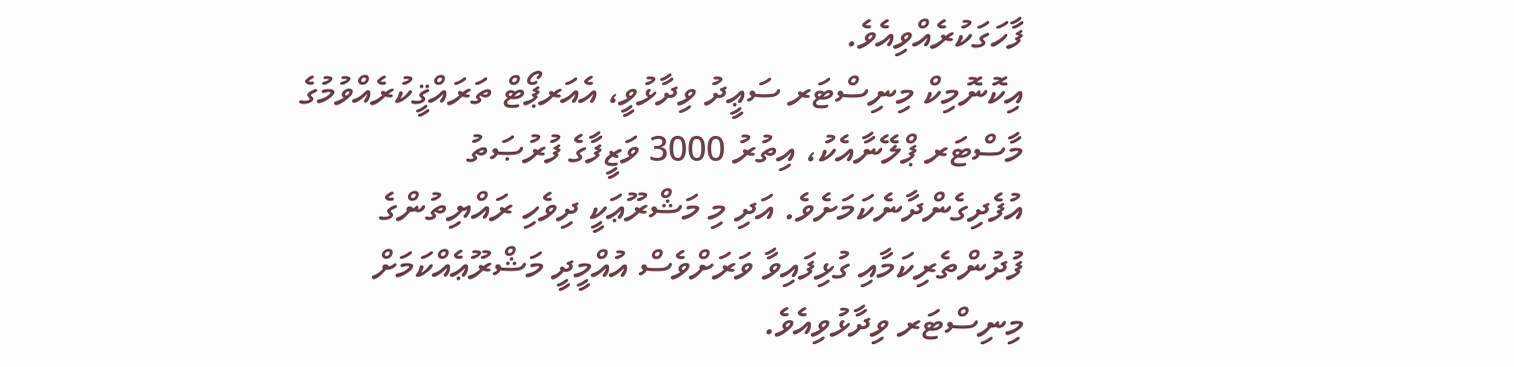ފާހަގަކުރެއްވިއެވެ.
އިކޮނޮމިކް މިނިސްޓަރ ސަޢީދު ވިދާޅުވީ، އެއަރޕޯޓް ތަރައްޤީކުރެއްވުމުގެ މާސްޓަރ ޕްލޭނާއެކު، އިތުރު 3000 ވަޒީފާގެ ފުރުޞަތު އުފެދިގެންދާނެކަމަށެވެ. އަދި މި މަޝްރޫޢަކީ ދިވެހި ރައްޔިތުންގެ ފުދުންތެރިކަމާއި ގުޅިފައިވާ ވަރަށްވެސް އުއްމީދީ މަޝްރޫޢެއްކަމަށް މިނިސްޓަރ ވިދާޅުވިއެވެ.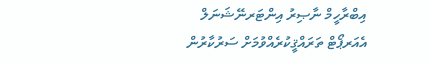އިބްރާހީމް ނާޞިރު އިންޓަރނޭޝަނަލް އެއަރޕޯޓް ތަރައްޤީކުރެއްވުމަށް ސަރުކާރުން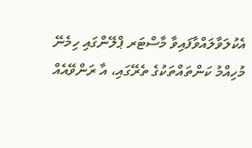އެކުލަވާލައްވާފައިވާ މާސްޓަރ ޕްލޭންގައި ހިމެނޭ މުހިއްމު ކަންތައްތަކުގެ ތެރޭގައި، އާ ރަންވޭއެއް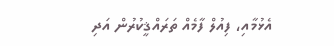އެޅުމާއި، ފިއުލް ފާމެއް ތަރައްޤީކުރުން އަދި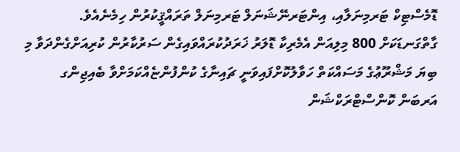ޑޮމެސްޓިކް ޓަރމިނަލާއި، އިންޓަރނޭޝަނަލް ޓަރމިނަލް ތަރައްޤީކުރުން ހިމެނެއެވެ. ގާތްގަނޑަކަށް 800 މިލިއަން އެމެރިކާ ޑޮލަރު ޚަރަދުކުރައްވައިގެން ސަރުކާރުން ކުރިއަށްގެންދަވާ މި ބިޔަ މަޝްރޫޢުގެ މަސައްކަތް ހަވާލުކޮށްފައިވަނީ ޗައިނާގެ ކުންފުންޏެއްކަމަށްވާ ބެއިޖިންގ އަރބަން ކޮންސްޓްރަކްޝަން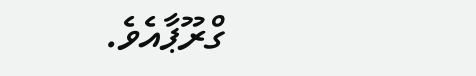ގްރޫޕާއެވެ.